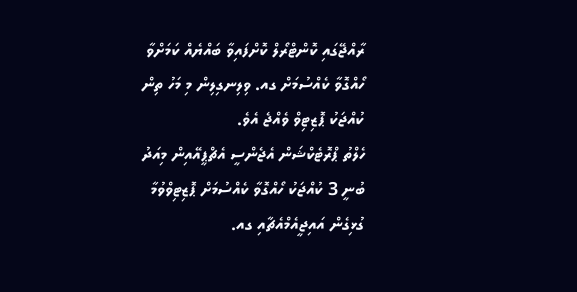ރާއްޖޭގައި ކޮންޓްރޯލް ކޮށްފައިވާ ބައްޔެއް ކަމަށްވާ ހޯއްގޮވާ ކެއްސުމަށް ގއ. ވިލިނގިލިން މި މަހު ތިން ކުއްޖަކު ޕޮޒިޓިވް ވެއްޖެ އެވެ.
ހެލްތު ޕްރޮޓެކްޝަން އެޖެންސީ އެޗްޕީއޭއިން މިއަދު ބުނީ 3 ކުއްޖަކު ހޯއްގޮވާ ކެއްސުމަށް ޕޮޒިޓިވްވުމާ ގުޅިގެން އައިޖީއެމްއެޗާއި ގއ.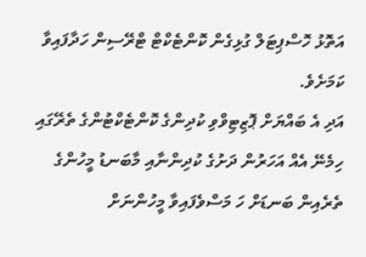އަތޮޅު ހޮސްޕިޓަލް ގުޅިގެން ކޮންޓެކްޓް ޓްރޭސިން ހަދާފައިވާ ކަމަށެވެ.
އަދި އެ ބައްޔަށް ޕޮޒިޓިވްވި ކުދިންގެ ކޮންޓެކްޓުންގެ ތެރޭގައި ހިމެނޭ އެއް އަހަރުން ދަށުގެ ކުދިންނާއި މާބަނޑު މީހުންގެ ތެރެއިން ބަނޑަށް ހަ މަސްވެފައިވާ މީހުންނަށް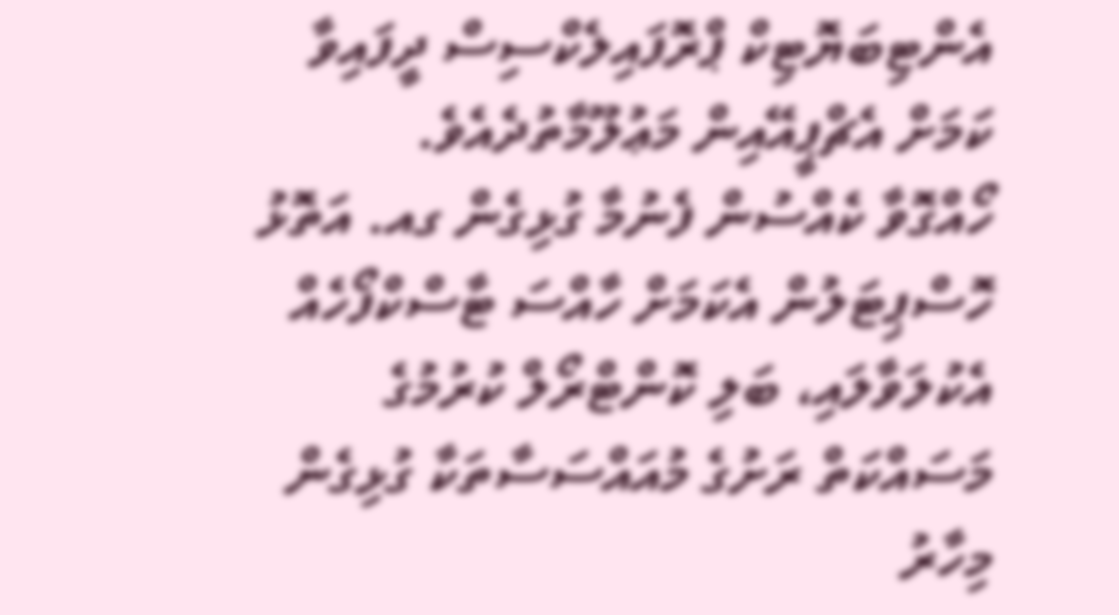އެންޓިބަޔޮޓިކް ޕްރޮފައިލެކްސިސް ދީފައިވާ ކަމަށް އެޗްޕީއޭއިން މަޢުލޫމާތުދެއެވެ.
ހޯއްގޮވާ ކެއްސުން ފެނުމާ ގުޅިގެން ގއ. އަތޮޅު ހޮސްޕިޓަލުން އެކަމަށް ހާއްސަ ޓާސްކްފޯހެއް އެކުލަވާލައި، ބަލި ކޮންޓްރޯލް ކުރުމުގެ މަސައްކަތް ރަށުގެ މުއައްސަސާތަކާ ގުޅިގެން މިހާރު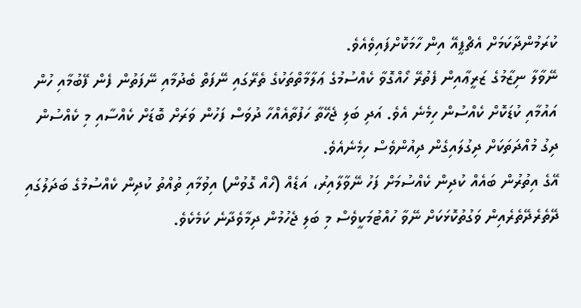ކުރަމުންދާކަމަށް އެޗްޕީއޭ އިން ހާމަކޮށްފައިވެއެވެ.
ނޭވާލާ ނިޒާމުގެ ޒަރީޢާއިން ފެތުރޭ ހޯއްގޮވާ ކެއްސުމުގެ ޢަލާމާތްތަކުގެ ތެރޭގައި ނޭފަތް ބެދުމާއި ނޭފަތުން ފެން ފޭބުމާއި ހުން އައުމާއި ކުޑަކޮށް ކެއްސުން ހިމެނެ އެވެ. އަދި ބަލި ޖެހޭތާ ހަފުތާއެއްހާ ދުވަސް ފަހުން ވަރަށް ބޮޑަށް ކެއްސާއި މި ކެއްސުން ދިގު މުއްދަތަކަށް ދިގުލައިގެން ދިއުންވެސް ހިމެނެއެވެ.
އޭގެ އިތުރުން ބައެއް ކުދިން ކެއްސުމަށް ފަހު ނޭވާލާއިރު، އަޑެއް (ހޯއް ގޮވުން) އިވުމާއި ތުއްތު ކުދިން ކެއްސުމުގެ ބަދަލުގައި ދޭތެރެދޭތެރެއިން ވަގުތުކޮޅަކަށް ނޭވާ ހުއްޓުމަކީވެސް މި ބަލި ޖެހުމުން ދިމާވެދާނެ ކަމެކެވެ.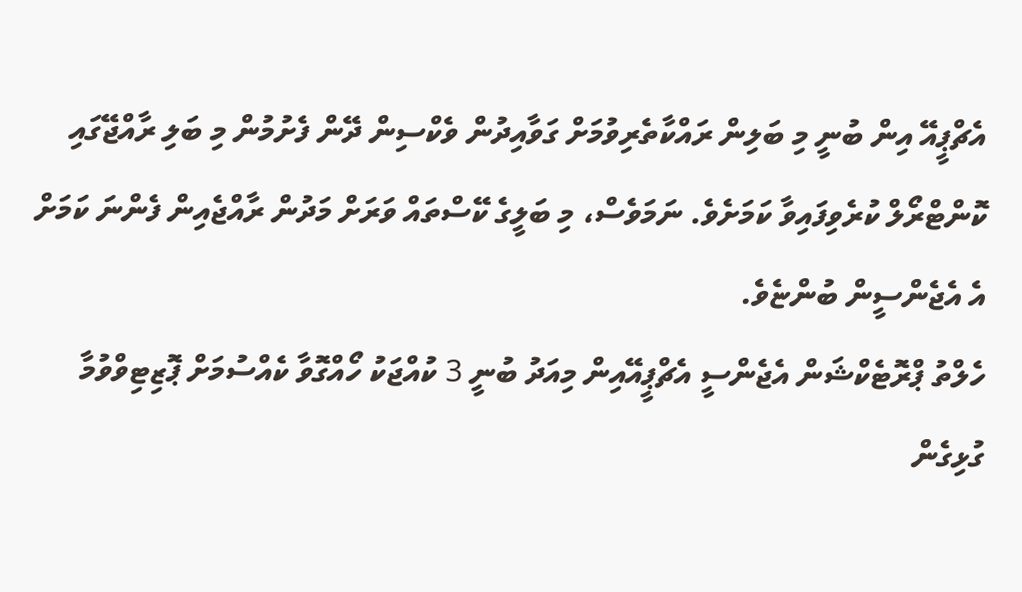އެޗްޕީއޭ އިން ބުނީ މި ބަލިން ރައްކާތެރިވުމަށް ގަވާއިދުން ވެކްސިން ދޭން ފެށުމުން މި ބަލި ރާއްޖޭގައި ކޮންޓްރޯލް ކުރެވިފައިވާ ކަމަށެވެ. ނަމަވެސް، މި ބަލީގެ ކޭސްތައް ވަރަށް މަދުން ރާއްޖެއިން ފެންނަ ކަމަށް އެ އެޖެންސީން ބުންޏެވެ.
ހެލްތު ޕްރޮޓެކްޝަން އެޖެންސީ އެޗްޕީއޭއިން މިއަދު ބުނީ 3 ކުއްޖަކު ހޯއްގޮވާ ކެއްސުމަށް ޕޮޒިޓިވްވުމާ ގުޅިގެން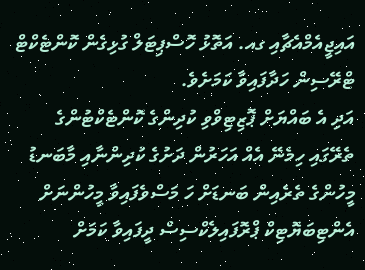އައިޖީއެމްއެޗާއި ގއ. އަތޮޅު ހޮސްޕިޓަލް ގުޅިގެން ކޮންޓެކްޓް ޓްރޭސިން ހަދާފައިވާ ކަމަށެވެ.
އަދި އެ ބައްޔަށް ޕޮޒިޓިވްވި ކުދިންގެ ކޮންޓެކްޓުންގެ ތެރޭގައި ހިމެނޭ އެއް އަހަރުން ދަށުގެ ކުދިންނާއި މާބަނޑު މީހުންގެ ތެރެއިން ބަނޑަށް ހަ މަސްވެފައިވާ މީހުންނަށް އެންޓިބަޔޮޓިކް ޕްރޮފައިލެކްސިސް ދީފައިވާ ކަމަށް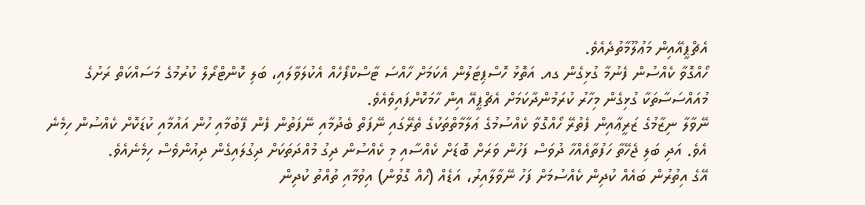އެޗްޕީއޭއިން މަޢުލޫމާތުދެއެވެ.
ހޯއްގޮވާ ކެއްސުން ފެނުމާ ގުޅިގެން ގއ. އަތޮޅު ހޮސްޕިޓަލުން އެކަމަށް ހާއްސަ ޓާސްކްފޯހެއް އެކުލަވާލައި، ބަލި ކޮންޓްރޯލް ކުރުމުގެ މަސައްކަތް ރަށުގެ މުއައްސަސާތަކާ ގުޅިގެން މިހާރު ކުރަމުންދާކަމަށް އެޗްޕީއޭ އިން ހާމަކޮށްފައިވެއެވެ.
ނޭވާލާ ނިޒާމުގެ ޒަރީޢާއިން ފެތުރޭ ހޯއްގޮވާ ކެއްސުމުގެ ޢަލާމާތްތަކުގެ ތެރޭގައި ނޭފަތް ބެދުމާއި ނޭފަތުން ފެން ފޭބުމާއި ހުން އައުމާއި ކުޑަކޮށް ކެއްސުން ހިމެނެ އެވެ. އަދި ބަލި ޖެހޭތާ ހަފުތާއެއްހާ ދުވަސް ފަހުން ވަރަށް ބޮޑަށް ކެއްސާއި މި ކެއްސުން ދިގު މުއްދަތަކަށް ދިގުލައިގެން ދިއުންވެސް ހިމެނެއެވެ.
އޭގެ އިތުރުން ބައެއް ކުދިން ކެއްސުމަށް ފަހު ނޭވާލާއިރު، އަޑެއް (ހޯއް ގޮވުން) އިވުމާއި ތުއްތު ކުދިން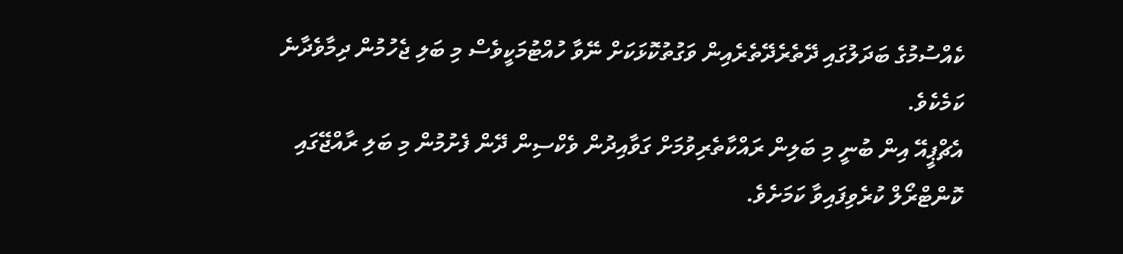ކެއްސުމުގެ ބަދަލުގައި ދޭތެރެދޭތެރެއިން ވަގުތުކޮޅަކަށް ނޭވާ ހުއްޓުމަކީވެސް މި ބަލި ޖެހުމުން ދިމާވެދާނެ ކަމެކެވެ.
އެޗްޕީއޭ އިން ބުނީ މި ބަލިން ރައްކާތެރިވުމަށް ގަވާއިދުން ވެކްސިން ދޭން ފެށުމުން މި ބަލި ރާއްޖޭގައި ކޮންޓްރޯލް ކުރެވިފައިވާ ކަމަށެވެ.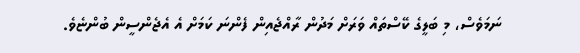ނަމަވެސް، މި ބަލީގެ ކޭސްތައް ވަރަށް މަދުން ރާއްޖެއިން ފެންނަ ކަމަށް އެ އެޖެންސީން ބުންޏެވެ.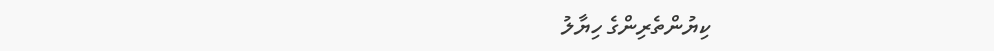ކިޔުންތެރިންގެ ހިޔާލު